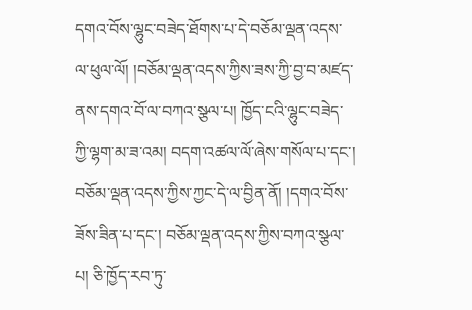དགའ་བོས་ལྷུང་བཟེད་ཐོགས་པ་དེ་བཅོམ་ལྡན་འདས་ལ་ཕུལ་ལོ། །བཅོམ་ལྡན་འདས་ཀྱིས་ཟས་ཀྱི་བྱ་བ་མཛད་ནས་དགའ་བོ་ལ་བཀའ་སྩལ་པ། ཁྱོད་ངའི་ལྷུང་བཟེད་ཀྱི་ལྷག་མ་ཟ་འམ། བདག་འཚལ་ལོ་ཞེས་གསོལ་པ་དང་། བཅོམ་ལྡན་འདས་ཀྱིས་ཀྱང་དེ་ལ་བྱིན་ནོ། །དགའ་བོས་ཟོས་ཟིན་པ་དང་། བཅོམ་ལྡན་འདས་ཀྱིས་བཀའ་སྩལ་པ། ཅི་ཁྱོད་རབ་ཏུ་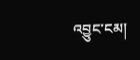འབྱུང་ངམ།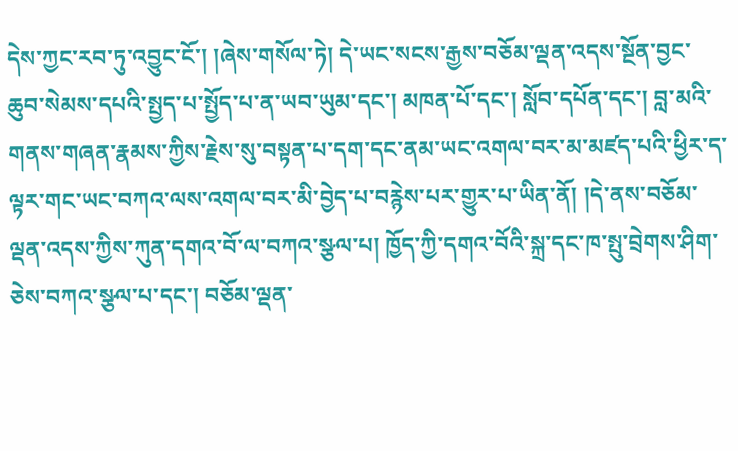དེས་ཀྱང་རབ་ཏུ་འབྱུང་ངོ་། །ཞེས་གསོལ་ཏེ། དེ་ཡང་སངས་རྒྱས་བཅོམ་ལྡན་འདས་སྔོན་བྱང་ཆུབ་སེམས་དཔའི་སྤྱད་པ་སྤྱོད་པ་ན་ཡབ་ཡུམ་དང་། མཁན་པོ་དང་། སློབ་དཔོན་དང་། བླ་མའི་གནས་གཞན་རྣམས་ཀྱིས་རྗེས་སུ་བསྟན་པ་དག་དང་ནམ་ཡང་འགལ་བར་མ་མཛད་པའི་ཕྱིར་ད་ལྟར་གང་ཡང་བཀའ་ལས་འགལ་བར་མི་བྱེད་པ་བརྙེས་པར་གྱུར་པ་ཡིན་ནོ། །དེ་ནས་བཅོམ་ལྡན་འདས་ཀྱིས་ཀུན་དགའ་བོ་ལ་བཀའ་སྩལ་པ། ཁྱོད་ཀྱི་དགའ་བོའི་སྐྲ་དང་ཁ་སྤུ་བྲེགས་ཤིག་ཅེས་བཀའ་སྩལ་པ་དང་། བཅོམ་ལྡན་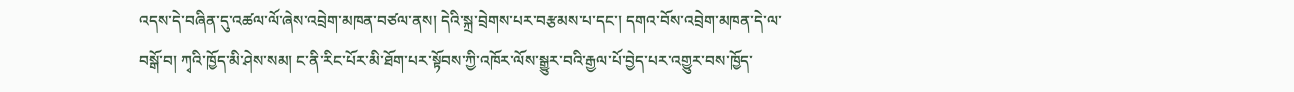འདས་དེ་བཞིན་དུ་འཚལ་ལོ་ཞེས་འབྲེག་མཁན་བཙལ་ནས། དེའི་སྐྲ་བྲེགས་པར་བརྩམས་པ་དང་། དགའ་བོས་འབྲེག་མཁན་དེ་ལ་བསྒོ་བ། ཀྭའི་ཁྱོད་མི་ཤེས་སམ། ང་ནི་རིང་པོར་མི་ཐོག་པར་སྟོབས་ཀྱི་འཁོར་ལོས་སྒྱུར་བའི་རྒྱལ་པོ་བྱེད་པར་འགྱུར་བས་ཁྱོད་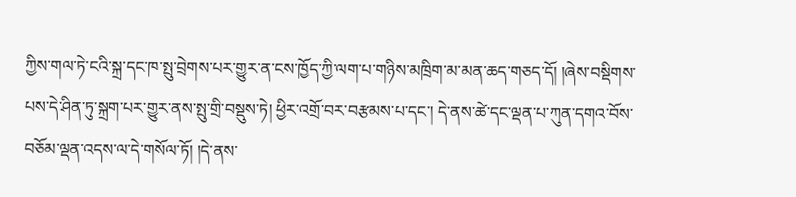ཀྱིས་གལ་ཏེ་ངའི་སྐྲ་དང་ཁ་སྤུ་བྲེགས་པར་གྱུར་ན་ངས་ཁྱོད་ཀྱི་ལག་པ་གཉིས་མཁྲིག་མ་མན་ཆད་གཅད་དོ། །ཞེས་བསྡིགས་པས་དེ་ཤིན་ཏུ་སྐྲག་པར་གྱུར་ནས་སྤུ་གྲི་བསྡུས་ཏེ། ཕྱིར་འགྲོ་བར་བརྩམས་པ་དང་། དེ་ནས་ཚེ་དང་ལྡན་པ་ཀུན་དགའ་བོས་བཅོམ་ལྡན་འདས་ལ་དེ་གསོལ་ཏོ། །དེ་ནས་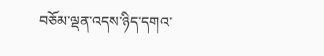བཅོམ་ལྡན་འདས་ཉིད་དགའ་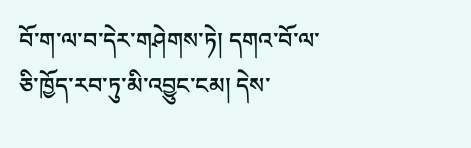བོ་ག་ལ་བ་དེར་གཤེགས་ཏེ། དགའ་བོ་ལ་ཅི་ཁྱོད་རབ་ཏུ་མི་འབྱུང་ངམ། དེས་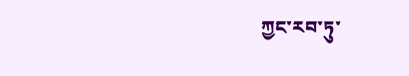ཀྱང་རབ་ཏུ་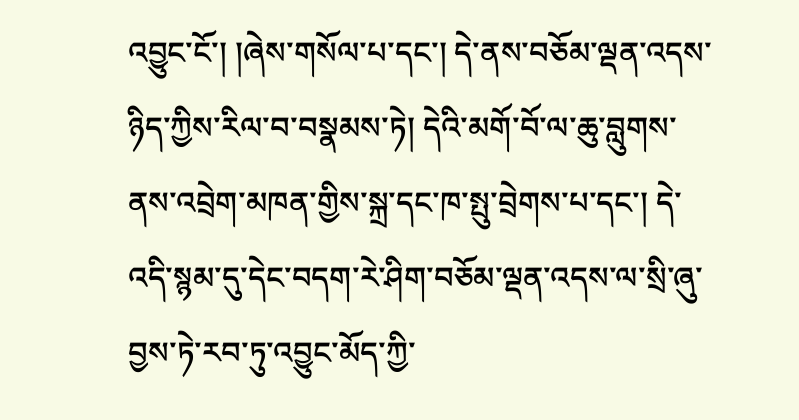འབྱུང་ངོ་། །ཞེས་གསོལ་པ་དང་། དེ་ནས་བཅོམ་ལྡན་འདས་ཉིད་ཀྱིས་རིལ་བ་བསྣམས་ཏེ། དེའི་མགོ་བོ་ལ་ཆུ་བླུགས་ནས་འབྲེག་མཁན་གྱིས་སྐྲ་དང་ཁ་སྤུ་བྲེགས་པ་དང་། དེ་འདི་སྙམ་དུ་དེང་བདག་རེ་ཤིག་བཅོམ་ལྡན་འདས་ལ་སྲི་ཞུ་བྱས་ཏེ་རབ་ཏུ་འབྱུང་མོད་ཀྱི་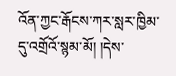འོན་ཀྱང་རྒོངས་ཀར་སླར་ཁྱིམ་དུ་འགྲོའོ་སྙམ་མོ། །དེས་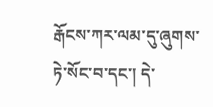རྒོངས་ཀར་ལམ་དུ་ཞུགས་ཏེ་སོང་བ་དང་། དེ་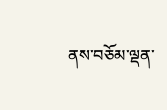ནས་བཅོམ་ལྡན་